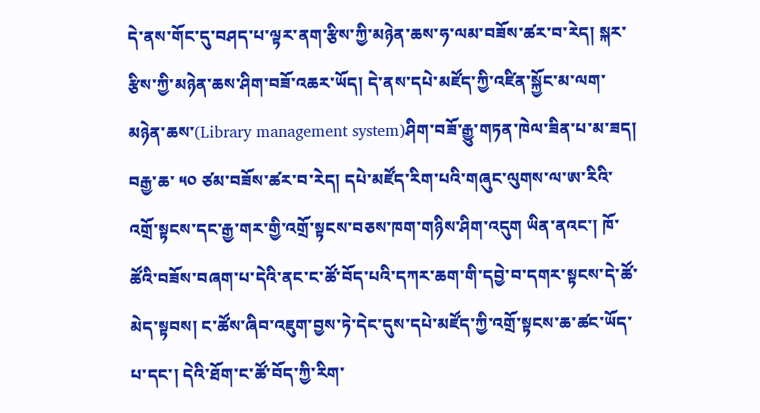དེ་ནས་གོང་དུ་བཤད་པ་ལྟར་ནག་རྩིས་ཀྱི་མཉེན་ཆས་ཧ་ལམ་བཟོས་ཚར་བ་རེད། སྐར་རྩིས་ཀྱི་མཉེན་ཆས་ཤིག་བཟོ་འཆར་ཡོད། དེ་ནས་དཔེ་མཛོད་ཀྱི་འཛིན་སྐྱོང་མ་ལག་མཉེན་ཆས་(Library management system)ཤིག་བཟོ་རྒྱུ་གཏན་ཁེལ་ཟིན་པ་མ་ཟད། བརྒྱ་ཆ་ ༥༠ ཙམ་བཟོས་ཚར་བ་རེད། དཔེ་མཛོད་རིག་པའི་གཞུང་ལུགས་ལ་ཨ་རིའི་འགྲོ་སྟངས་དང་རྒྱ་གར་གྱི་འགྲོ་སྟངས་བཅས་ཁག་གཉིས་ཤིག་འདུག ཡིན་ནའང་། ཁོ་ཚོའི་བཟོས་བཞག་པ་དེའི་ནང་ང་ཚོ་བོད་པའི་དཀར་ཆག་གི་དབྱེ་བ་དགར་སྟངས་དེ་ཚོ་མེད་སྟབས། ང་ཚོས་ཞིབ་འཇུག་བྱས་ཏེ་དེང་དུས་དཔེ་མཛོད་ཀྱི་འགྲོ་སྟངས་ཆ་ཚང་ཡོད་པ་དང་། དེའི་ཐོག་ང་ཚོ་བོད་ཀྱི་རིག་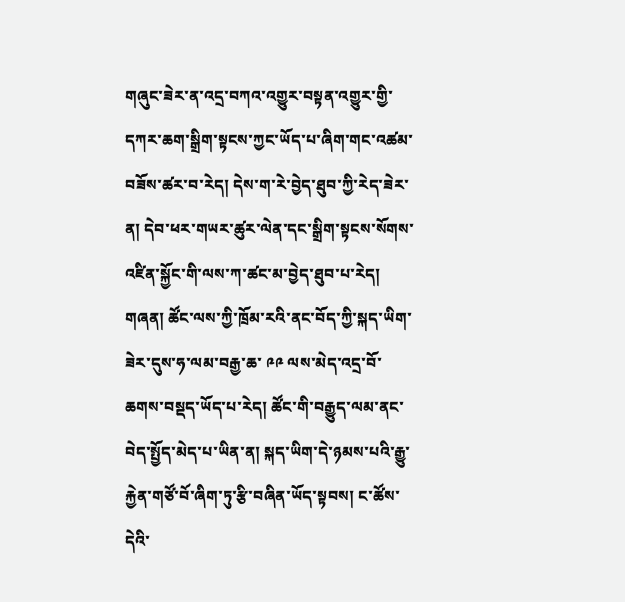གཞུང་ཟེར་ན་འདྲ་བཀའ་འགྱུར་བསྟན་འགྱུར་གྱི་དཀར་ཆག་སྒྲིག་སྟངས་ཀྱང་ཡོད་པ་ཞིག་གང་འཚམ་བཟོས་ཚར་བ་རེད། དེས་ག་རེ་བྱེད་ཐུབ་ཀྱི་རེད་ཟེར་ན། དེབ་ཕར་གཡར་ཚུར་ལེན་དང་སྒྲིག་སྟངས་སོགས་འཛིན་སྐྱོང་གི་ལས་ཀ་ཚང་མ་བྱེད་ཐུབ་པ་རེད། གཞན། ཚོང་ལས་ཀྱི་ཁྲོམ་རའི་ནང་བོད་ཀྱི་སྐད་ཡིག་ཟེར་དུས་ཧ་ལམ་བརྒྱ་ཆ་ ༩༩ ལས་མེད་འདྲ་བོ་ཆགས་བསྡད་ཡོད་པ་རེད། ཚོང་གི་བརྒྱུད་ལམ་ནང་བེད་སྤྱོད་མེད་པ་ཡིན་ན། སྐད་ཡིག་དེ་ཉམས་པའི་རྒྱུ་རྐྱེན་གཙོ་བོ་ཞིག་ཏུ་རྩི་བཞིན་ཡོད་སྟབས། ང་ཚོས་དེའི་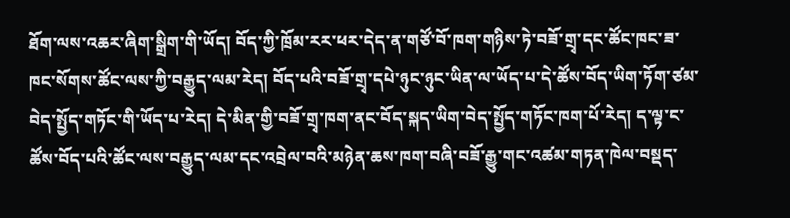ཐོག་ལས་འཆར་ཞིག་སྒྲིག་གི་ཡོད། བོད་ཀྱི་ཁྲོམ་རར་ཕར་དེད་ན་གཙོ་བོ་ཁག་གཉིས་ཏེ་བཟོ་གྲྭ་དང་ཚོང་ཁང་ཟ་ཁང་སོགས་ཚོང་ལས་ཀྱི་བརྒྱུད་ལམ་རེད། བོད་པའི་བཟོ་གྲྭ་དཔེ་ཉུང་ཉུང་ཡིན་ལ་ཡོད་པ་དེ་ཚོས་བོད་ཡིག་ཏོག་ཙམ་བེད་སྤྱོད་གཏོང་གི་ཡོད་པ་རེད། དེ་མིན་གྱི་བཟོ་གྲྭ་ཁག་ནང་བོད་སྐད་ཡིག་བེད་སྤྱོད་གཏོང་ཁག་པོ་རེད། ད་ལྟ་ང་ཚོས་བོད་པའི་ཚོང་ལས་བརྒྱུད་ལམ་དང་འབྲེལ་བའི་མཉེན་ཆས་ཁག་བཞི་བཟོ་རྒྱུ་གང་འཚམ་གཏན་ཁེལ་བསྡད་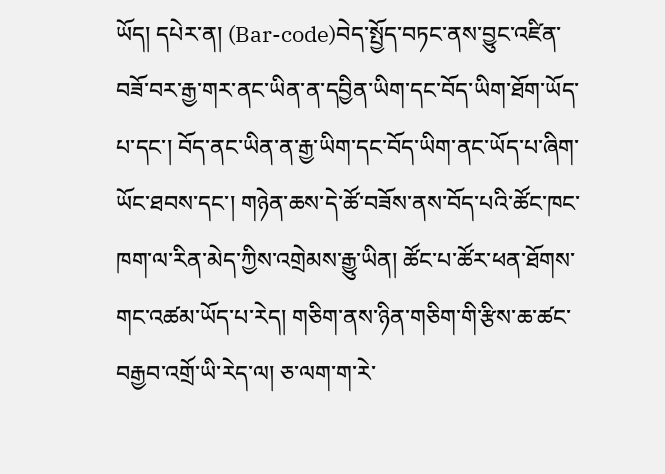ཡོད། དཔེར་ན། (Bar-code)བེད་སྤྱོད་བཏང་ནས་བྱུང་འཛིན་བཟོ་བར་རྒྱ་གར་ནང་ཡིན་ན་དབྱིན་ཡིག་དང་བོད་ཡིག་ཐོག་ཡོད་པ་དང་། བོད་ནང་ཡིན་ན་རྒྱ་ཡིག་དང་བོད་ཡིག་ནང་ཡོད་པ་ཞིག་ཡོང་ཐབས་དང་། གཉེན་ཆས་དེ་ཚོ་བཟོས་ནས་བོད་པའི་ཚོང་ཁང་ཁག་ལ་རིན་མེད་ཀྱིས་འགྲེམས་རྒྱུ་ཡིན། ཚོང་པ་ཚོར་ཕན་ཐོགས་གང་འཚམ་ཡོད་པ་རེད། གཅིག་ནས་ཉིན་གཅིག་གི་རྩིས་ཆ་ཚང་བརྒྱབ་འགྲོ་ཡི་རེད་ལ། ཅ་ལག་ག་རེ་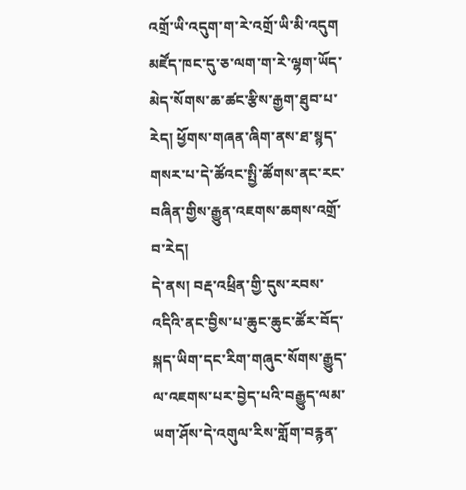འགྲོ་ཡི་འདུག་ག་རེ་འགྲོ་ཡི་མི་འདུག མཛོད་ཁང་དུ་ཅ་ལག་ག་རེ་ལྷག་ཡོད་མེད་སོགས་ཆ་ཚང་རྩིས་རྒྱག་ཐུབ་པ་རེད། ཕྱོགས་གཞན་ཞིག་ནས་ཐ་སྙད་གསར་པ་དེ་ཚོའང་སྤྱི་ཚོགས་ནང་རང་བཞིན་གྱིས་རྒྱུན་འཇགས་ཆགས་འགྲོ་བ་རེད།
དེ་ནས། བརྡ་འཕྲིན་གྱི་དུས་རབས་འདིའི་ནང་བྱིས་པ་ཆུང་ཆུང་ཚོར་བོད་སྐད་ཡིག་དང་རིག་གཞུང་སོགས་རྒྱུད་ལ་འཇགས་པར་བྱེད་པའི་བརྒྱུད་ལམ་ཡག་ཤོས་དེ་འགུལ་རིས་གློག་བརྙན་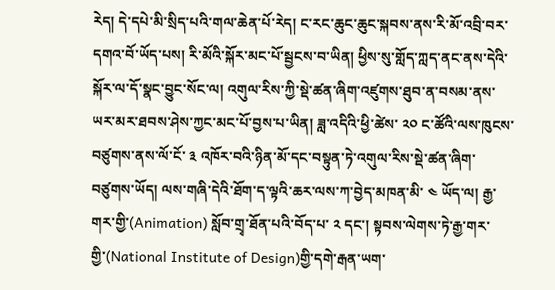རེད། དེ་དཔེ་མི་སྲིད་པའི་གལ་ཆེན་པོ་རེད། ང་རང་ཆུང་ཆུང་སྐབས་ནས་རི་མོ་འབྲི་བར་དགའ་བོ་ཡོད་པས། རི་མོའི་སྐོར་མང་པོ་སྦྱངས་བ་ཡིན། ཕྱིས་སུ་གློད་ཀླད་ནང་ནས་དེའི་སྐོར་ལ་དོ་སྣང་བྱུང་སོང་ལ། འགུལ་རིས་ཀྱི་སྡེ་ཚན་ཞིག་འཛུགས་ཐུབ་ན་བསམ་ནས་ཡར་མར་ཐབས་ཤེས་ཀྱང་མང་པོ་བྱས་པ་ཡིན། ཟླ་འདིའི་ཕྱི་ཚེས་ ༢༠ ང་ཚོའི་ལས་ཁུངས་བཙུགས་ནས་ལོ་ངོ་ ༣ འཁོར་བའི་ཉིན་མོ་དང་བསྟུན་ཏེ་འགུལ་རིས་སྡེ་ཚན་ཞིག་བཙུགས་ཡོད། ལས་གཞི་དེའི་ཐོག་ད་ལྟའི་ཆར་ལས་ཀ་བྱེད་མཁན་མི་ ༤ ཡོད་ལ། རྒྱ་གར་གྱི་(Animation) སློབ་གྲྭ་ཐོན་པའི་བོད་པ་ ༢ དང་། སྟབས་ལེགས་ཏེ་རྒྱ་གར་གྱི་(National Institute of Design)གྱི་དགེ་རྒན་ཡག་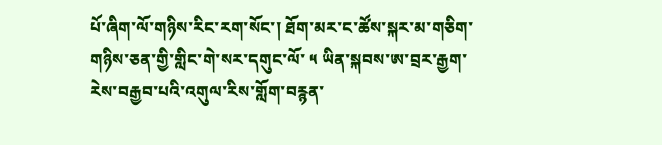པོ་ཞིག་ལོ་གཉིས་རིང་རག་སོང་། ཐོག་མར་ང་ཚོས་སྐར་མ་གཅིག་གཉིས་ཅན་གྱི་གླིང་གེ་སར་དགུང་ལོ་ ༥ ཡིན་སྐབས་ཨ་བྲར་རྒྱག་རེས་བརྒྱབ་པའི་འགུལ་རིས་གློག་བརྙན་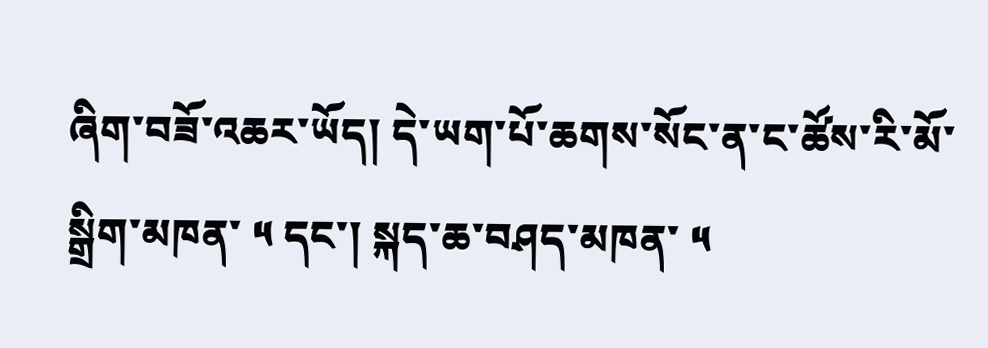ཞིག་བཟོ་འཆར་ཡོད། དེ་ཡག་པོ་ཆགས་སོང་ན་ང་ཚོས་རི་མོ་སྒྲིག་མཁན་ ༥ དང་། སྐད་ཆ་བཤད་མཁན་ ༥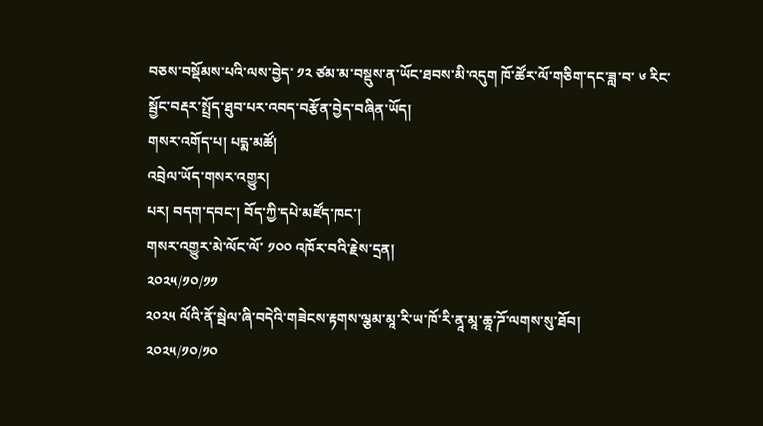བཅས་བསྡོམས་པའི་ལས་བྱེད་ ༡༢ ཙམ་མ་བསྡུས་ན་ཡོང་ཐབས་མི་འདུག ཁོ་ཚོར་ལོ་གཅིག་དང་ཟླ་བ་ ༦ རིང་སྦྱོང་བརྡར་སྤྲོད་ཐུབ་པར་འབད་བརྩོན་བྱེད་བཞིན་ཡོད།
གསར་འགོད་པ། པདྨ་མཚོ།
འབྲེལ་ཡོད་གསར་འགྱུར།
པར། བདག་དབང་། བོད་ཀྱི་དཔེ་མཛོད་ཁང་།
གསར་འགྱུར་མེ་ལོང་ལོ་ ༡༠༠ འཁོར་བའི་རྗེས་དྲན།
༢༠༢༥/༡༠/༡༡
༢༠༢༥ ལོའི་ནོ་སྦེལ་ཞི་བདེའི་གཟེངས་རྟགས་ལྕམ་མཱ་རི་ཡ་ཁོ་རི་ནཱ་མཱ་ཆཱ་ཌོ་ལགས་སུ་ཐོབ།
༢༠༢༥/༡༠/༡༠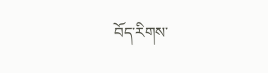བོད་རིགས་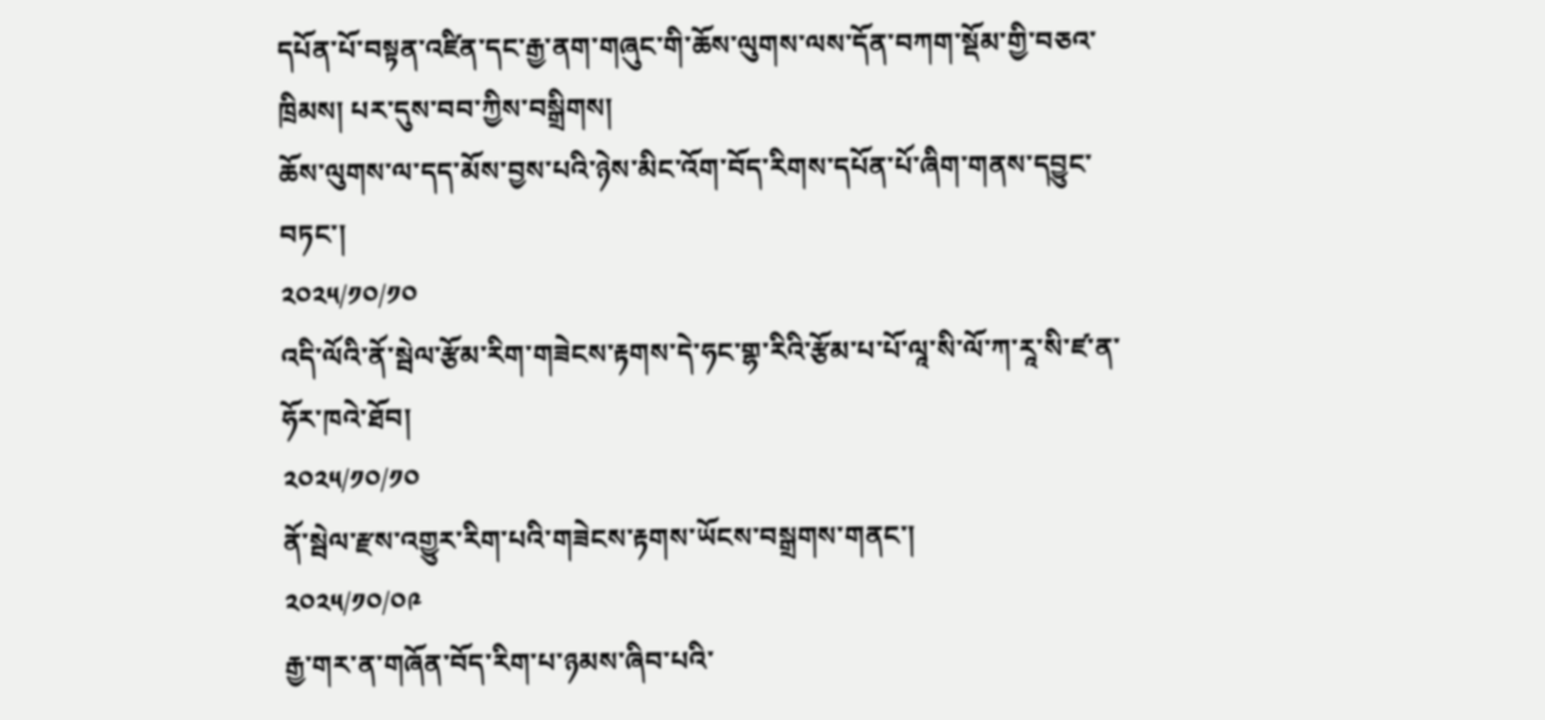དཔོན་པོ་བསྟན་འཛིན་དང་རྒྱ་ནག་གཞུང་གི་ཆོས་ལུགས་ལས་དོན་བཀག་སྡོམ་གྱི་བཅའ་ཁྲིམས། པར་དུས་བབ་ཀྱིས་བསྒྲིགས།
ཆོས་ལུགས་ལ་དད་མོས་བྱས་པའི་ཉེས་མིང་འོག་བོད་རིགས་དཔོན་པོ་ཞིག་གནས་དབྱུང་བཏང་།
༢༠༢༥/༡༠/༡༠
འདི་ལོའི་ནོ་སྦེལ་རྩོམ་རིག་གཟེངས་རྟགས་དེ་ཧང་གྷ་རིའི་རྩོམ་པ་པོ་ལཱ་སི་ལོ་ཀ་རཱ་སི་ཛ་ན་ཧོར་ཁའེ་ཐོབ།
༢༠༢༥/༡༠/༡༠
ནོ་སྦེལ་རྫས་འགྱུར་རིག་པའི་གཟེངས་རྟགས་ཡོངས་བསྒྲགས་གནང་།
༢༠༢༥/༡༠/༠༩
རྒྱ་གར་ན་གཞོན་བོད་རིག་པ་ཉམས་ཞིབ་པའི་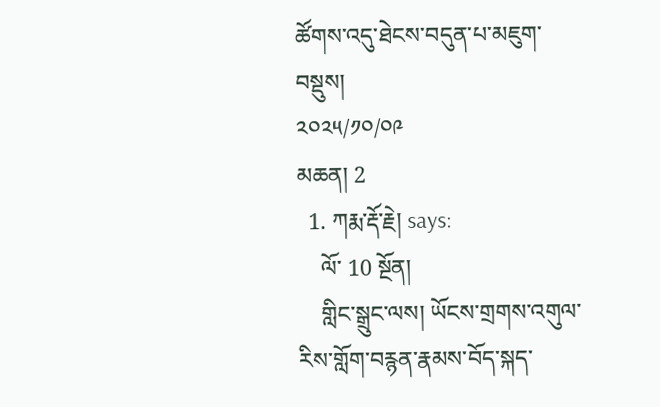ཚོགས་འདུ་ཐེངས་བདུན་པ་མཇུག་བསྡུས།
༢༠༢༥/༡༠/༠༩
མཆན། 2
  1. ཀརྨ་རྡོ་རྗེ། says:
    ལོ་ 10 སྔོན།
    གླིང་སྒྲུང་ལས། ཡོངས་གྲགས་འགུལ་རིས་གློག་བརྙན་རྣམས་བོད་སྐད་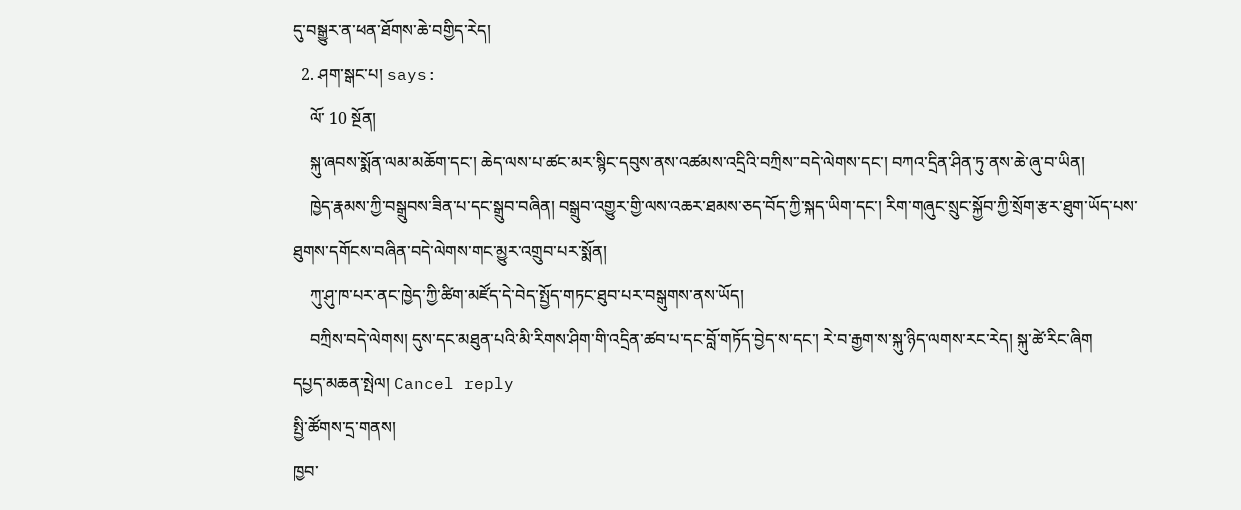དུ་བསྒྱུར་ན་ཕན་ཐོགས་ཆེ་བགྱིད་རེད།
  2. ཤག་སྒང་པ། says:
    ལོ་ 10 སྔོན།
    སྐུ་ཞབས་སྨོན་ལམ་མཆོག་དང་། ཆེད་ལས་པ་ཚང་མར་སྙིང་དབུས་ནས་འཚམས་འདྲིའི་བཀྲིས་་བདེ་ལེགས་དང་། བཀའ་དྲིན་ཤིན་ཏུ་ནས་ཆེ་ཞུ་བ་ཡིན།
    ཁྱེད་རྣམས་ཀྱི་བསྒྲུབས་ཟིན་པ་དང་སྒྲུབ་བཞིན། བསྒྲུབ་འགྱུར་གྱི་ལས་འཆར་ཐམས་ཅད་བོད་ཀྱི་སྐད་ཡིག་དང་། རིག་གཞུང་སྲུང་སྐྱོབ་ཀྱི་སྲོག་རྩར་ཐུག་ཡོད་པས་ཐུགས་དགོངས་བཞིན་བདེ་ལེགས་གང་མྱུར་འགྲུབ་པར་སྨོན།
    ཀུ་ཤུ་ཁ་པར་ནང་ཁྱེད་ཀྱི་ཚིག་མཛོད་དེ་བེད་སྤྱོད་གཏང་ཐུབ་པར་བསྒུགས་ནས་ཡོད།
    བཀྲིས་བདེ་ལེགས། དུས་དང་མཐུན་པའི་མི་རིགས་ཤིག་གི་འདྲིན་ཚབ་པ་དང་བློ་གཏོད་བྱེད་ས་དང་། རེ་བ་རྒྱག་ས་སྐུ་ཉིད་ལགས་རང་རེད། སྐུ་ཚེ་རིང་ཞིག
དཔྱད་མཆན་སྤེལ། Cancel reply
སྤྱི་ཚོགས་དྲ་གནས།
ཁྱབ་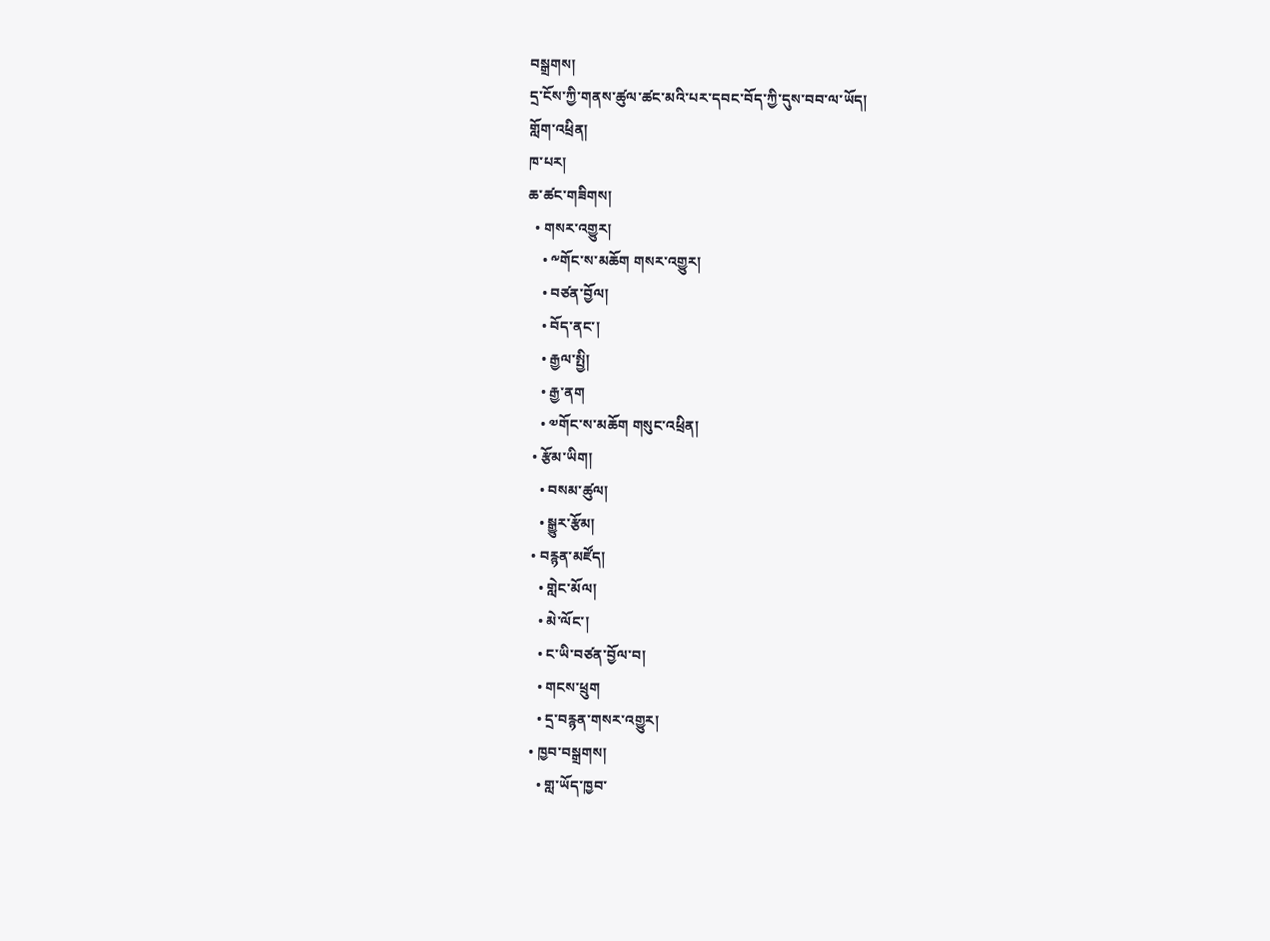བསྒྲགས།
དྲ་ངོས་ཀྱི་གནས་ཚུལ་ཚང་མའི་པར་དབང་བོད་ཀྱི་དུས་བབ་ལ་ཡོད།
གློག་འཕྲིན།
ཁ་པར།
ཆ་ཚང་གཟིགས།
  • གསར་འགྱུར།
    • ༸གོང་ས་མཆོག གསར་འགྱུར།
    • བཙན་བྱོལ།
    • བོད་ནང་།
    • རྒྱལ་སྤྱི།
    • རྒྱ་ནག
    • ༧གོང་ས་མཆོག གསུང་འཕྲིན།
  • རྩོམ་ཡིག།
    • བསམ་ཚུལ།
    • སྒྱུར་རྩོམ།
  • བརྙན་མཛོད།
    • གླེང་མོལ།
    • མེ་ལོང་།
    • ང་ཡི་བཙན་བྱོལ་བ།
    • གངས་ཕྲུག
    • དྲ་བརྙན་གསར་འགྱུར།
  • ཁྱབ་བསྒྲགས།
    • གླ་ཡོད་ཁྱབ་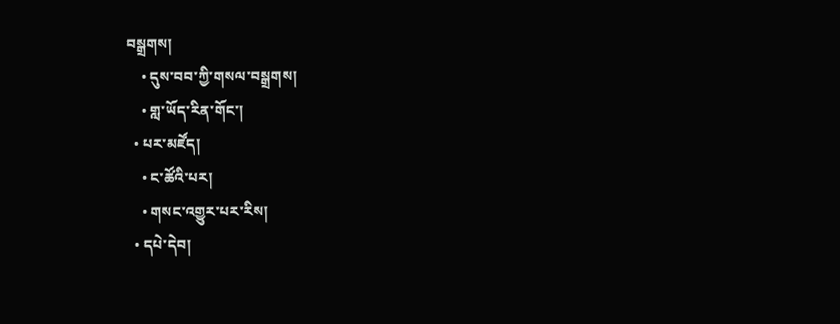བསྒྲགས།
    • དུས་བབ་ཀྱི་གསལ་བསྒྲགས།
    • གླ་ཡོད་རིན་གོང་།
  • པར་མཛོད།
    • ང་ཚོའི་པར།
    • གསང་འགྱུར་པར་རིས།
  • དཔེ་དེབ།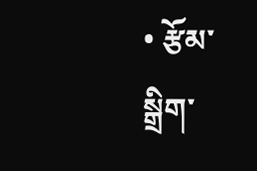• རྩོམ་སྒྲིག་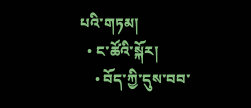པའི་གཏམ།
  • ང་ཚོའི་སྐོར།
    • བོད་ཀྱི་དུས་བབ་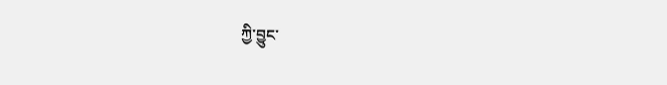ཀྱི་བྱུང་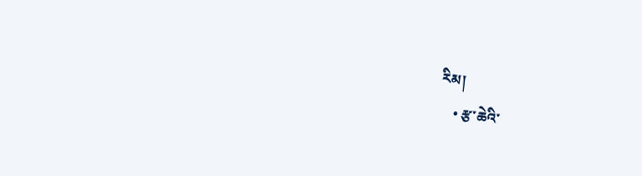རིམ།
    • རྩ་ཆེའི་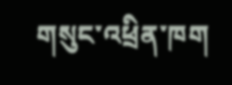གསུང་འཕྲིན་ཁག